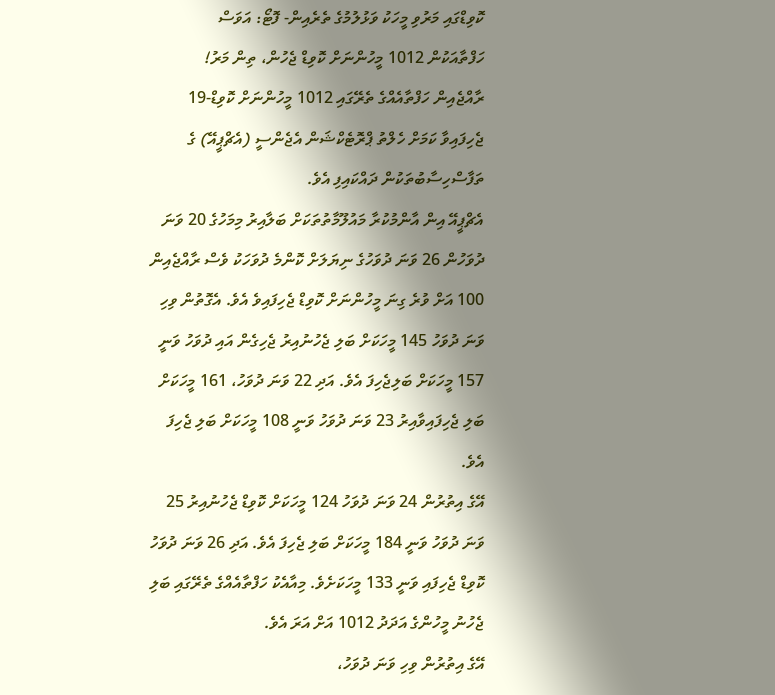ކޮވިޑްގައި މަރުވި މީހަކު ވަޅުލުމުގެ ތެރެއިން- ފޮޓޯ: އަވަސް
ހަފްތާއަކުން 1012 މީހުންނަށް ކޮވިޑް ޖެހުން، ތިން މަރު!
ރާއްޖެއިން ހަފްތާއެއްގެ ތެރޭގައި 1012 މީހުންނަށް ކޮވިޑް-19 ޖެހިފައިވާ ކަމަށް ހެލްތު ޕްރޮޓެކްޝަން އެޖެންސީ (އެޗްޕީއޭ) ގެ ތަފާސްހިސާބުތަކުން ދައްކައިފި އެވެ.
އެޗްޕީއޭ އިން އާންމުކުރާ މައުލޫމާތުތަކަށް ބަލާއިރު މިމަހުގެ 20 ވަނަ ދުވަހުން 26 ވަނަ ދުވަހުގެ ނިޔަލަށް ކޮންމެ ދުވަހަކު ވެސް ރާއްޖެއިން 100 އަށް ވުރެ ގިނަ މީހުންނަށް ކޮވިޑް ޖެހިފައިވެ އެވެ. އެގޮތުން ވިހި ވަނަ ދުވަހު 145 މީހަކަށް ބަލި ޖެހުނުއިރު ޖެހިގެން އައި ދުވަހު ވަނީ 157 މީހަކަށް ބަލިޖެހިފަ އެވެ. އަދި 22 ވަނަ ދުވަހު، 161 މީހަކަށް ބަލި ޖެހިފައިވާއިރު 23 ވަނަ ދުވަހު ވަނީ 108 މީހަކަށް ބަލި ޖެހިފަ އެވެ.
އޭގެ އިތުރުން 24 ވަނަ ދުވަހު 124 މީހަކަށް ކޮވިޑް ޖެހުނުއިރު 25 ވަނަ ދުވަހު ވަނީ 184 މީހަކަށް ބަލި ޖެހިފަ އެވެ. އަދި 26 ވަނަ ދުވަހު ކޮވިޑް ޖެހިފައި ވަނީ 133 މީހަކަށެވެ. މިއާއެކު ހަފްތާއެއްގެ ތެރޭގައި ބަލި ޖެހުނު މީހުންގެ އަދަދު 1012 އަށް އަރަ އެވެ.
އޭގެ އިތުރުން ވިހި ވަނަ ދުވަހު،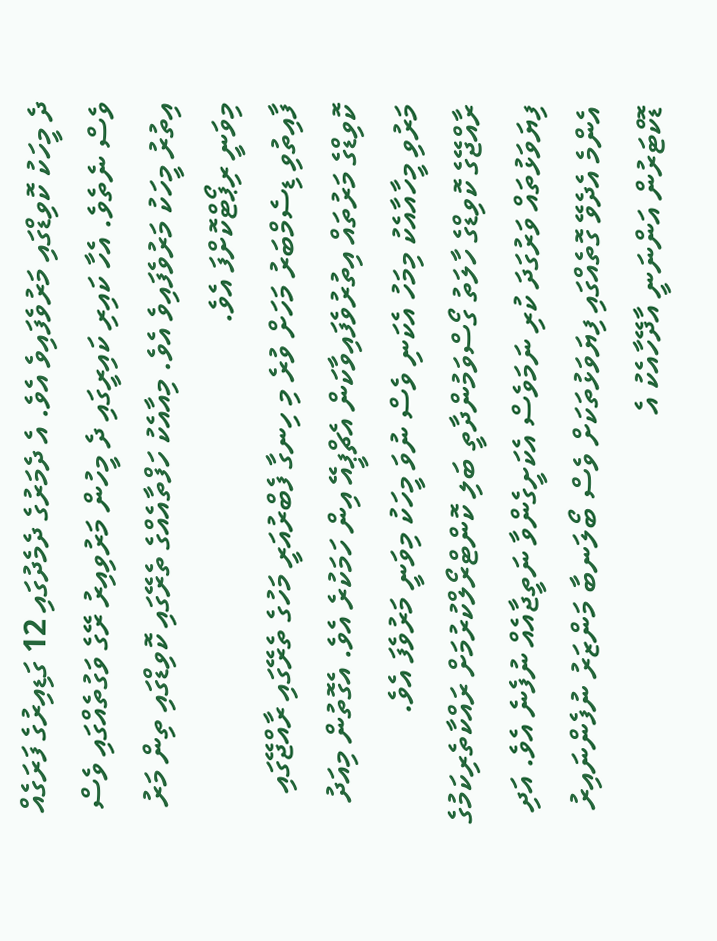ދެ މީހަކު ކޮވިޑްގައި މަރުވެފައިވެ އެވެ. އެ ދެމަރުގެ ދެމެދުގައި 12 ގަޑިއިރުގެ ފަރަގެއް ވެސް ނެތެވެ. އެހާ ކައިރި ކައިރީގައި ދެ މީހުން މަރުވިއިރު ރޭގެ ވަގުތެއްގައި ވެސް އިތުރު މީހަކު މަރުވެފައިވެ އެވެ. މިއާއެކު ހަފްތާއެއްގެ ތެރޭގައި ކޮވިޑްގައި ތިން މަރު މިވަނީ ރިޕޯޓްކޮށްފަ އެވެ.
ފާއިތުވި ޑިސެމްބަރު މަހަށް ވުރެ މި ހިނގާ ފެބްރުއަރީ މަހުގެ ތެރޭގައި ރާއްޖޭގައި ކޮވިޑްގެ މަރުތައް އިތުރުވެފައިވާކަން އެޗްޕީއޭ އިން ހަމަކުރެ އެވެ. އެގޮތުން މިއަދު މަރުވި މީހާއާއެކު މިމަހު އެކަނި ވެސް ނުވަ މީހަކު މިވަނީ މަރުވެފަ އެވެ.
ރާއްޖޭގެ ކޮވިޑްގެ ހާލަތު ގޯސްވަމުންދާތީ ބަލި ކޮންޓްރޯލްކުރުމަށް ރައްކާތެރިކަމުގެ ފިޔަވަޅުތައް ވަރުގަދަ ކުރި ނަމަވެސް އެކަށީގެންވާ ނަތީޖާއެއް ނުފެނެ އެވެ. އަދި އެންމެ އެދެވޭ ގޮތެއްގައި ފިޔަވަޅުތަކަށް ވެސް ބޯލަނބާ މަންޒަރު ނުފެންނައިރު ޑޮކްޓަރުން އަންނަނީ އާދޭހާއެކު އެ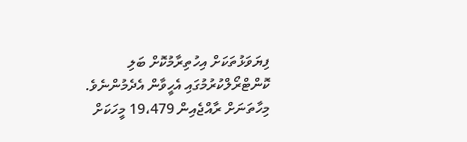ފިޔަވަޅުތަކަށް އިހުތިރާމުކޮށް ބަލި ކޮންޓްރޯލްކުރުމުގައި އެހީވާން އެދެމުންނެވެ.
މިހާތަނަށް ރާއްޖެއިން 19،479 މީހަކަށް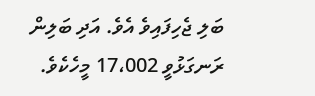ބަލި ޖެހިފައިވެ އެވެ. އަދި ބަލިން ރަނގަޅުވީ 17،002 މީހެކެވެ.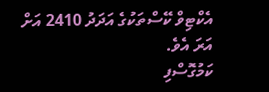އެކްޓިވް ކޭސްތަކުގެ އަދަދު 2410 އަށް އަރަ އެވެ.
ކަމުގޮސްފި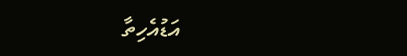އަޑުއެހިތާ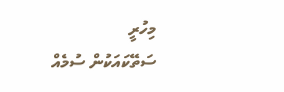މިހުރީ
ސަތޭކައަކުން ސުމެއް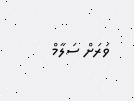ވަރަށް ސަލާމް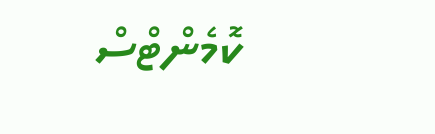ކޮމެންޓްސް